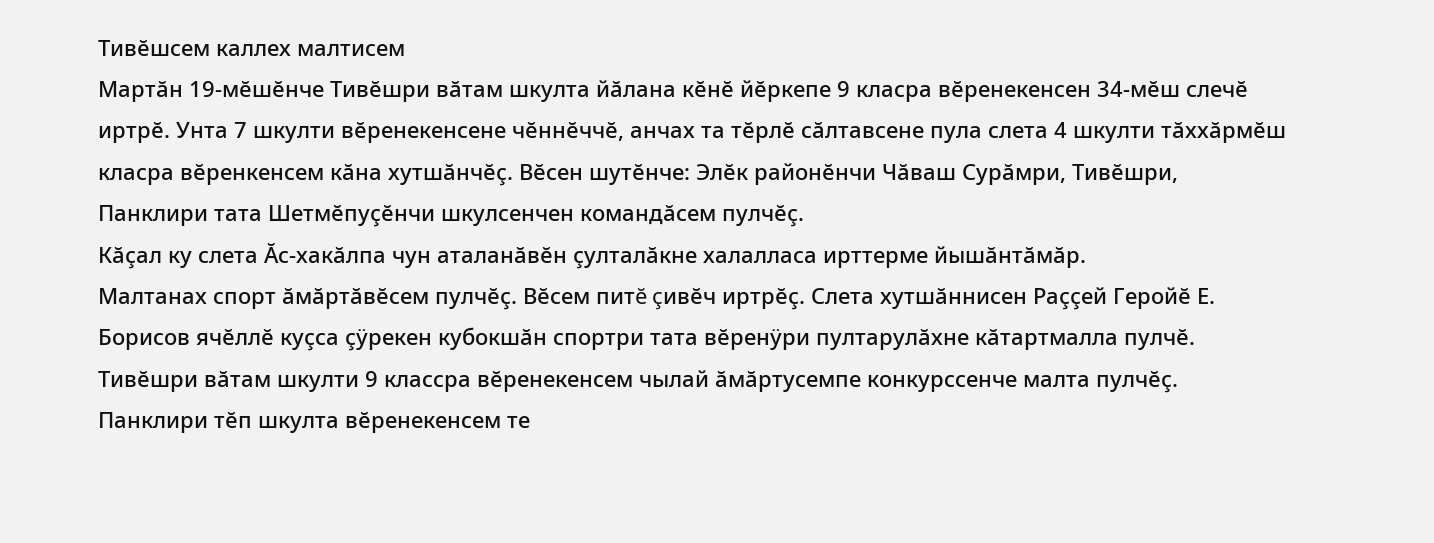Тивĕшсем каллех малтисем
Мартăн 19-мĕшĕнче Тивĕшри вăтам шкулта йăлана кĕнĕ йĕркепе 9 класра вĕренекенсен 34-мĕш слечĕ иртрĕ. Унта 7 шкулти вĕренекенсене чĕннĕччĕ, анчах та тĕрлĕ сăлтавсене пула слета 4 шкулти тăххăрмĕш класра вĕренкенсем кăна хутшăнчĕç. Вĕсен шутĕнче: Элĕк районĕнчи Чăваш Сурăмри, Тивĕшри, Панклири тата Шетмĕпуçĕнчи шкулсенчен командăсем пулчĕç.
Кăçал ку слета Ăс-хакăлпа чун аталанăвĕн çулталăкне халалласа ирттерме йышăнтăмăр.
Малтанах спорт ăмăртăвĕсем пулчĕç. Вĕсем питĕ çивĕч иртрĕç. Слета хутшăннисен Раççей Геройĕ Е. Борисов ячĕллĕ куçса çÿрекен кубокшăн спортри тата вĕренÿри пултарулăхне кăтартмалла пулчĕ.
Тивĕшри вăтам шкулти 9 классра вĕренекенсем чылай ăмăртусемпе конкурссенче малта пулчĕç. Панклири тĕп шкулта вĕренекенсем те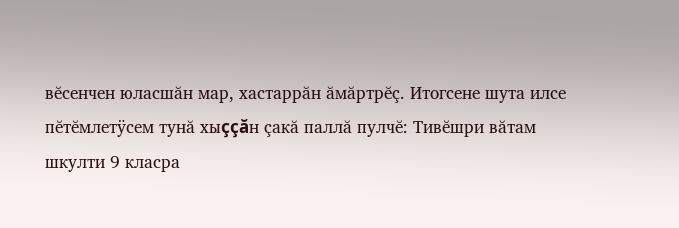вĕсенчен юласшăн мар, хастаррăн ăмăртрĕç. Итогсене шута илсе пĕтĕмлетÿсем тунă хыççăн çакă паллă пулчĕ: Тивĕшри вăтам шкулти 9 класра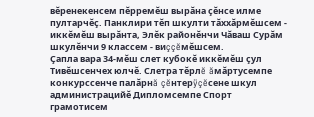вĕренекенсем пĕрремĕш вырăна çĕнсе илме пултарчĕç. Панклири тĕп шкулти тăххăрмĕшсем - иккĕмĕш вырăнта, Элĕк районĕнчи Чăваш Сурăм шкулĕнчи 9 классем - виççĕмĕшсем.
Çапла вара 34-мĕш слет кубокĕ иккĕмĕш çул Тивĕшсенчех юлчĕ. Слетра тĕрлĕ ăмăртусемпе конкурссенче палăрнă çĕнтерÿçĕсене шкул администрацийĕ Дипломсемпе Спорт грамотисем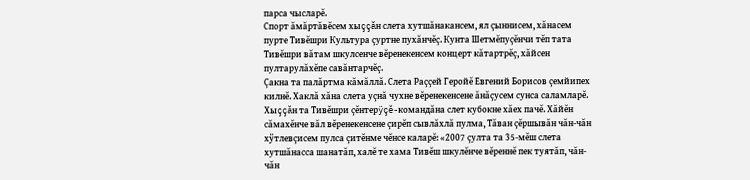парса чысларĕ.
Спорт ăмăртăвĕсем хыççăн слета хутшăнакансем, ял çыннисем, хăнасем пурте Тивĕшри Культура çуртне пухăнчĕç. Кунта Шетмĕпуçĕнчи тĕп тата Тивĕшри вăтам шкулсенче вĕренекенсем концерт кăтартрĕç, хăйсен пултарулăхĕпе савăнтарчĕç.
Çакна та палăртма кăмăллă. Слета Раççей Геройĕ Евгений Борисов çемйипех килнĕ. Хаклă хăна слета уçнă чухне вĕренекенсене ăнăçусем сунса саламларĕ. Хыççăн та Тивĕшри çĕнтерÿçĕ-командăна слет кубокне хăех пачĕ. Хăйĕн сăмахĕнче вăл вĕренекенсене çирĕп сывлăхлă пулма, Тăван çĕршывăн чăн-чăн хÿтлевçисем пулса çитĕнме чĕнсе каларĕ: «2007 çулта та 35-мĕш слета хутшăнасса шанатăп, халĕ те хама Тивĕш шкулĕнче вĕреннĕ пек туятăп, чăн-чăн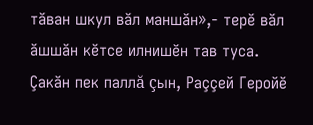тăван шкул вăл маншăн»,- терĕ вăл ăшшăн кĕтсе илнишĕн тав туса.
Çакăн пек паллă çын, Раççей Геройĕ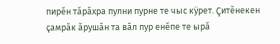пирĕн тăрăхра пулни пурне те чыс кÿрет. Çитĕнекен çамрăк ăрушăн та вăл пур енĕпе те ырă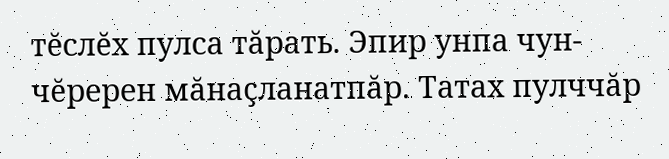тĕслĕх пулса тăрать. Эпир унпа чун-чĕререн мăнаçланатпăр. Татах пулччăр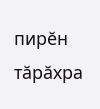пирĕн тăрăхра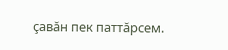çавăн пек паттăрсем.